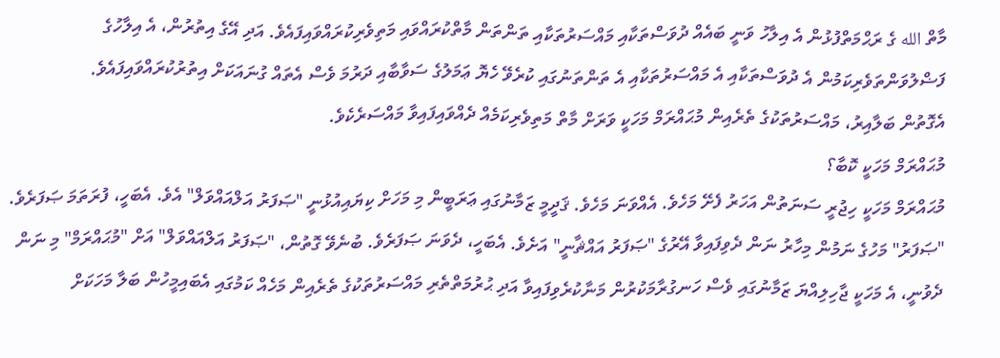މާތް الله ގެ ރަޙްމަތްފުޅުން އެ އިލާހު ވަނީ ބައެއް ދުވަސްތަކާއި މައްސަރުތަކާއި ތަންތަން މާތްކުރައްވައި މަތިވެރިކުރައްވައިފައެވެ. އަދި އޭގެ އިތުރުން، އެ އިލާހުގެ ފަޟްލުވަންތަވެރިކަމުން އެ ދުވަސްތަކާއި އެ މައްސަރުތަކާއި އެ ތަންތަނުގައި ކުރެވޭ ހެޔޮ ޢަމަލުގެ ސަވާބާއި ދަރުމަ ވެސް އެތައް ގުނައަކަށް އިތުރުކުރައްވައިފައެވެ.
އެގޮތުން ބަލާއިރު، މައްސަރުތަކުގެ ތެރެއިން މުޙައްރަމް މަހަކީ ވަރަށް މާތް މަތިވެރިކަމެއް ދެއްވައިފައިވާ މައްސަރެކެވެ.
މުޙައްރަމް މަހަކީ ކޮބާ؟
މުޙައްރަމް މަހަކީ ހިޖުރީ ސަނަތުން އަހަރު ފެށޭ މަހެވެ. އެއްވަނަ މަހެވެ. ޤަދީމީ ޒަމާނުގައި ޢަރަބީން މި މަހަށް ކިޔައިއުޅުނީ "ޞަފަރު އަލްއައްވަލް" އެވެ. އެބަހީ، ފުރަތަމަ ޞަފަރެވެ. "ޞަފަރު" މަހުގެ ނަމުން މިހާރު ނަން ދެވިފައިވާ އޭރުގެ "ޞަފަރު އައްޘާނީ" އަށެވެ. އެބަހީ، ދެވަނަ ޞަފަރެވެ. ބުނެވޭ ގޮތުން، "ޞަފަރު އަލްއައްވަލް" އަށް "މުޙައްރަމް" މި ނަން ދެވުނީ، އެ މަހަކީ ޖާހިލިއްޔަ ޒަމާނުގައި ވެސް ހަނގުރާމަކުރުން މަނާކުރެވިފައިވާ އަދި ޙުރުމަތްތެރި މައްސަރުތަކުގެ ތެރެއިން މަހެއް ކަމުގައި އެބައިމީހުން ބަލާ މަހަކަށް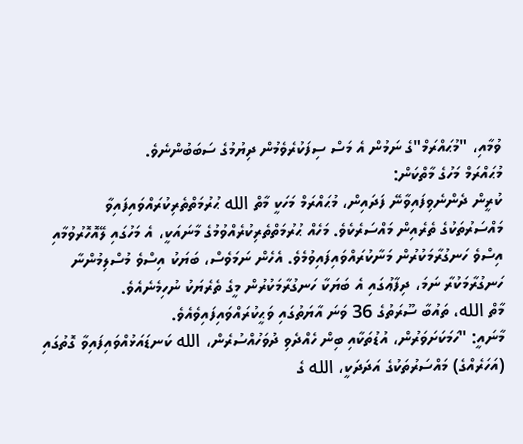ވުމާއި، "މުޙައްރަމް"ގެ ނަމުން އެ މަސް ސިފަކުރެވެމުން ދިޔުމުގެ ސަބަބުންނެވެ.
މުޙައްރަމް މަހުގެ މާތްކަން:
ކުރީން ދެންނެވިފައިވާނޭ ފަދައިން، މުޙައްރަމް މަހަކީ މާތް الله ޙުރުމަތްތެރިކުރައްވައިފައިވާ މައްސަރުތަކުގެ ތެރެއިން މައްސަރެކެވެ. މަހެއް ޙުރުމަތްތެރިކުރެއްވުމުގެ މާނައަކީ، އެ މަހުގައި ލޭއޮހޮރުވުމާއި އިސްވެ ހަނގުރާމަކުރުން މަނާކުރައްވައިފައިވުމެވެ. އެހެން ނަމަވެސް، ބަޔަކު އިސްވެ މުސްލިމުންނާ ހަނގުރާމަކުރާ ނަމަ، ދިފާޢުގައި އެ ބަޔަކާ ހަނގުރާމަކުރުން މީގެ ތެރެޔަކު ނުހިމެނެއެވެ.
މާތް الله، ތައުބާ ސޫރަތުގެ 36 ވަނަ އާޔަތުގައި ވަޙީކުރައްވައިފައިވެއެވެ.
މާނައީ: "ހަމަކަށަވަރުން، އުޑުތަކާއި ބިން ހެއްދެވި ދުވަހުއްސުރެން، الله ކަނޑައަޅުއްވައިފައިވާ ގޮތުގައި (އަހަރެއްގެ) މައްސަރުތަކުގެ އަދަދަކީ، الله ގެ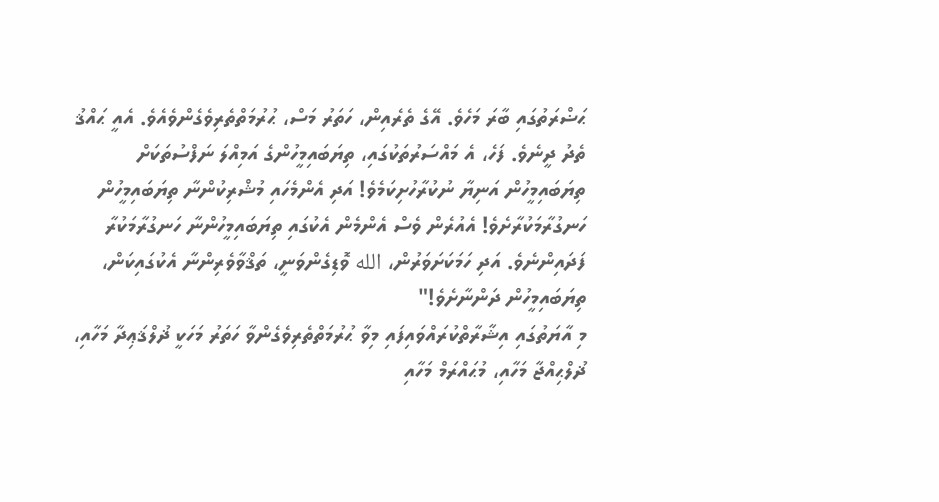ޙަޟްރަތުގައި ބާރަ މަހެވެ. އޭގެ ތެރެއިން، ހަތަރު މަސް، ޙުރުމަތްތެރިވެގެންވެއެވެ. އެއީ ޙައްޤު ތެދު ދީނެވެ. ފަހެ، އެ މައްސަރުތަކުގައި، ތިޔަބައިމީހުންގެ އަމިއްލަ ނަފްސުތަކަށް ތިޔަބައިމީހުން އަނިޔާ ނުކުރާހުށިކަމެވެ! އަދި އެންމެހައި މުޝްރިކުންނާ ތިޔަބައިމީހުން ހަނގުރާމަކުރާށެވެ! އެއުރެން ވެސް އެންމެން އެކުގައި ތިޔަބައިމީހުންނާ ހަނގުރާމަކުރާ ފަދައިންނެވެ. އަދި ހަމަކަށަވަރުން، الله ވޮޑިގެންވަނީ، ތަޤްވާވެރިންނާ އެކުގައިކަން، ތިޔަބައިމީހުން ދަންނާށެވެ!"
މި އާޔަތުގައި އިޝާރާތްކުރައްވައިފައި މިވާ ޙުރުމަތްތެރިވެގެންވާ ހަތަރު މަހަކީ ޛުލްޤަޢިދާ މަހާއި، ޛުލްޙިއްޖާ މަހާއި، މުޙައްރަމް މަހާއި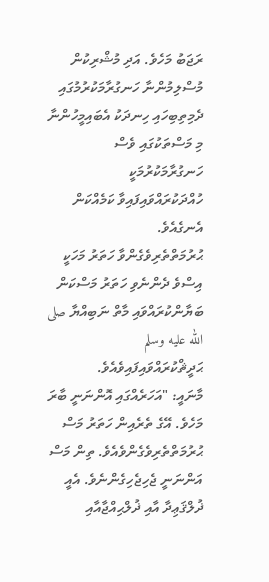ރަޖަބު މަހެވެ. އަދި މުޝްރިކުން މުސްލިމުންނާ ހަނގުރާމަކުރުމުގައި ދެމިތިބިހައި ހިނދަކު އެބައިމީހުންނާ މި މަސްތަކުގައި ވެސް ހަނގުރާމަކުރުމަކީ ހުއްދަކުރައްވައިފައިވާ ކަމެއްކަން އެނގެއެވެ.
ޙުރުމަތްތެރިވެގެންވާ ހަތަރު މަހަކީ އިސްވެ ދެންނެވި ހަތަރު މަސްކަން ބަޔާންކުރައްވައި މާތް ނަބިއްޔާ صلى الله عليه وسلم ޙަދީޘްކުރައްވައިފައިވެއެވެ.
މާނައީ: "އަހަރެއްގައި އޮންނަނީ ބާރަ މަހެވެ. އޭގެ ތެރެއިން ހަތަރު މަސް ޙުރުމަތްތެރިވެގެންވެއެވެ. ތިން މަސް އަންނަނީ ޖެހިޖެހިގެންނެވެ. އެއީ ޛުލްޤަޢިދާ އާއި ޛުލްޙިއްޖާއާއި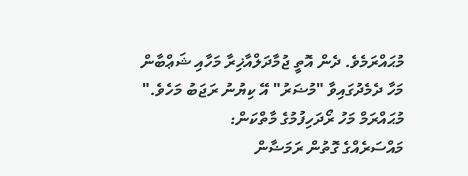މުޙައްރަމެވެ. ދެން އޮތީ ޖުމާދަލްއާޚިރާ މަހާއި ޝަޢްބާން މަހާ ދެމެދުގައިވާ "މުޟަރު" އޭ ކިޔުނު ރަޖަބު މަހެވެ."
މުޙައްރަމް މަހު ރޯދަހިފުމުގެ މާތްކަން:
މައްސަރެއްގެ ގޮތުން ރަމަޟާން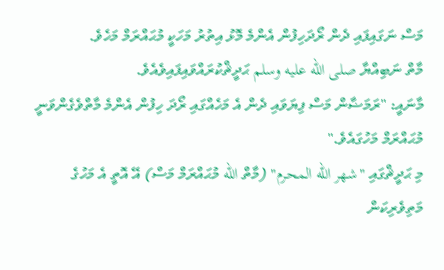މަސް ނަގައިފައި ދެން ރޯދަހިފުން އެންމެ މޮޅު އިތުރު މަހަކީ މުޙައްރަމް މަހެވެ.
މާތް ނަބިއްޔާ صلى الله عليه وسلم ޙަދީޘްކުރައްވައިފައިވެއެވެ.
މާނައީ: "ރަމަޟާން މަސް ފިޔަވައި ދެން އެ މަހެއްގައި ރޯދަ ހިފުން އެންމެ މާތްވެގެންވަނީ މުޙައްރަމް މަހުގައެވެ."
މި ޙަދީޘްގައި "شهر الله المحرم" (މާތް الله މުޙައްރަމް މަސް) އޭ އޮތީ އެ މަހުގެ މަތިވެރިކަން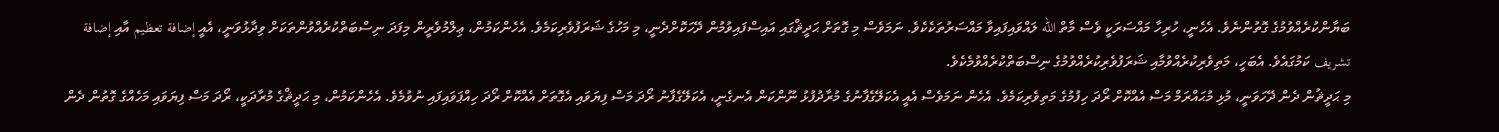ބަޔާންކުރެއްވުމުގެ ގޮތުންނެވެ. އެހެނީ، ހުރިހާ މައްސަރަކީ ވެސް މާތް الله ލައްވައިފައިވާ މައްސަރުތަކެކެވެ. ނަމަވެސް މި ގޮތަށް ޙަދީޘްގައި އައިސްފައިވުމުން ދޭހަކޮށްދެނީ، މި މަހުގެ ޝަރަފުވެރިކަމެވެ. އެހެންކަމުން، ޢިލްމުވެރީން މިފަދަ ނިސްބަތްކުރެއްވުންތަކަށް ވިދާޅުވަނީ، އެއީ إضافة تعظيم އާއި إضافة تشريف ކަމުގައެވެ. އެބަހީ، މަތިވެރިކުރެއްވުމާއި ޝަރަފުވެރިކުރެއްވުމުގެ ނިސްބަތްކުރެއްވުމެކެވެ.
މި ޙަދީޘުން ދެން ދޭހަވަނީ، މުޅި މުޙައްރަމް މަސް އެއްކޮށް ރޯދަ ހިފުމުގެ މަތިވެރިކަމެވެ. އެހެން ނަމަވެސް އެއީ އެކަލޭގެފާނުގެ މުރާދުފުޅު ނޫންކަން އެނގެނީ، އެކަލޭގެފާނު ރޯދަ މަސް ފިޔަވައި އެގޮތަށް އެއްކޮށް ރޯދަ ހިއްޕަވައިފައި ނުވުމެވެ. އެހެންކަމުން، މި ޙަދީޘްގެ މުރާދަކީ، ރޯދަ މަސް ފިޔަވައި މަހެއްގެ ގޮތުން ދެން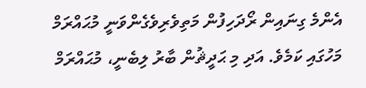އެންމެ ގިނައިން ރޯދަހިފުން މަތިވެރިވެގެންވަނީ މުޙައްރަމް މަހުގައި ކަމެވެ. އަދި މި ޙަދީޘުން ބާރު ލިބެނީ، މުޙައްރަމް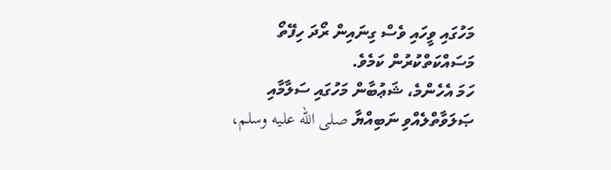މަހުގައި ވީހައި ވެސް ގިނައިން ރޯދަ ހިފޭތޯ މަސައްކަތްކުރުން ކަމެވެ.
ހަމަ އެހެންމެ، ޝަޢުބާން މަހުގައި ސަލާމާއި ޞަލަވާތްލެއްވި ނަބިއްޔާ صلى الله عليه وسلم،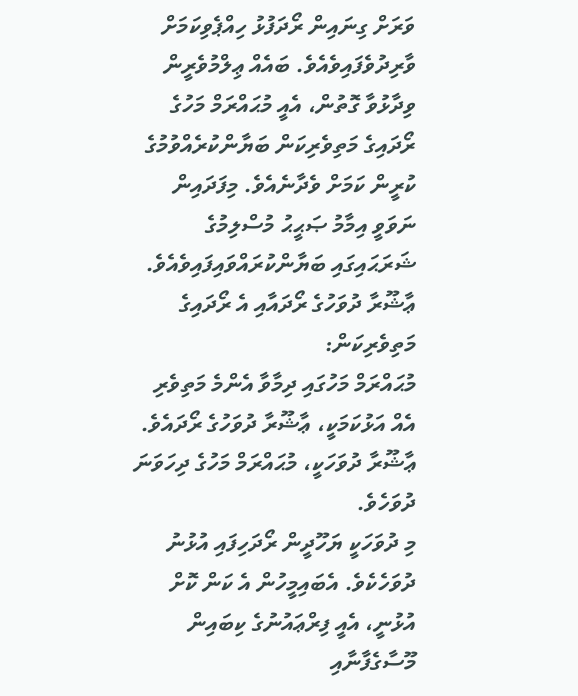ވަރަށް ގިނައިން ރޯދަފުޅު ހިއްޕެވިކަމަށް ވާރިދުވެފައިވެއެވެ. ބައެއް ޢިލްމުވެރީން ވިދާޅުވާ ގޮތުން، އެއީ މުޙައްރަމް މަހުގެ ރޯދައިގެ މަތިވެރިކަން ބަޔާންކުރެއްވުމުގެ ކުރީން ކަމަށް ވެދާނެއެވެ. މިފަދައިން ނަވަވީ އިމާމު ޞަޙީޙު މުސްލިމުގެ ޝަރަޙައިގައި ބަޔާންކުރައްވައިފައިވެއެވެ.
ޢާޝޫރާ ދުވަހުގެ ރޯދައާއި އެ ރޯދައިގެ މަތިވެރިކަން:
މުޙައްރަމް މަހުގައި ދިމާވާ އެންމެ މަތިވެރި އެއް އަޅުކަމަކީ، ޢާޝޫރާ ދުވަހުގެ ރޯދައެވެ. ޢާޝޫރާ ދުވަހަކީ، މުޙައްރަމް މަހުގެ ދިހަވަނަ ދުވަހެވެ.
މި ދުވަހަކީ ޔަހޫދީން ރޯދަހިފައި އުޅުނު ދުވަހެކެވެ. އެބައިމީހުން އެ ކަން ކޮށް އުޅުނީ، އެއީ ފިރްޢައުނުގެ ކިބައިން މޫސާގެފާނާއި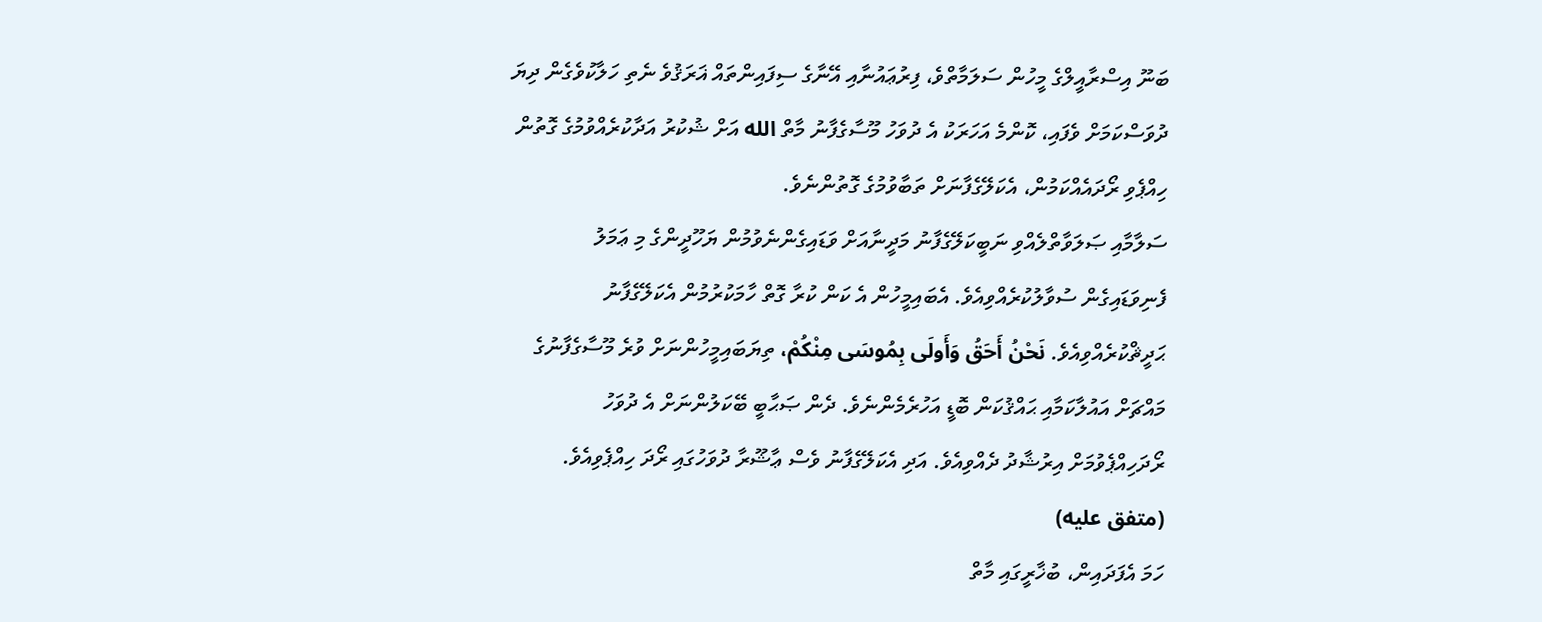ބަނޫ އިސްރާއީލްގެ މީހުން ސަލަމާތްވެ، ފިރުޢައުނާއި އޭނާގެ ސިފައިންތައް ޣަރަޤުވެ ނެތި ހަލާކުވެގެން ދިޔަ ދުވަސްކަމަށް ވެފައި، ކޮންމެ އަހަރަކު އެ ދުވަހު މޫސާގެފާނު މާތް الله އަށް ޝުކުރު އަދާކުރެއްވުމުގެ ގޮތުން ހިއްޕެވި ރޯދައެއްކަމުން، އެކަލޭގެފާނަށް ތަބާވުމުގެ ގޮތުންނެވެ.
ސަލާމާއި ޞަލަވާތްލެއްވި ނަބީކަލޭގެފާނު މަދީނާއަށް ވަޑައިގެންނެވުމުން ޔަހޫދީންގެ މި ޢަމަލު ފެނިވަޑައިގެން ސުވާލުކުރެއްވިއެވެ. އެބައިމީހުން އެ ކަން ކުރާ ގޮތް ހާމަކުރުމުން އެކަލޭގެފާނު ޙަދީޘްކުރެއްވިއެވެ. نَحْنُ أَحَقُ وَأَولَى بِمُوسَى مِنْكُمْ، ތިޔަބައިމީހުންނަށް ވުރެ މޫސާގެފާނުގެ މައްޗަށް އައުލާކަމާއި ޙައްޤުކަން ބޮޑީ އަހުރެމެންނެވެ. ދެން ޞަޙާބީ ބޭކަލުންނަށް އެ ދުވަހު ރޯދަހިއްޕެވުމަށް އިރުޝާދު ދެއްވިއެވެ. އަދި އެކަލޭގެފާނު ވެސް ޢާޝޫރާ ދުވަހުގައި ރޯދަ ހިއްޕެވިއެވެ. (متفق عليه)
ހަމަ އެފަދައިން، ބުޚާރީގައި މާތް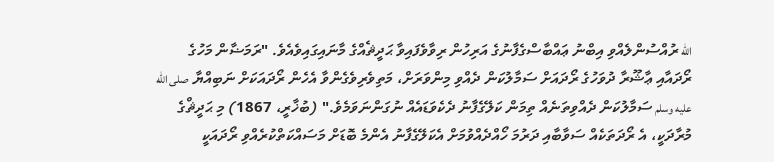الله ރުއްސުންލެއްވި އިބްނު ޢައްބާސްގެފާނުގެ އަރިހުން ރިވާވެފައިވާ ޙަދީޘެއްގެ މާނައިގައިވެއެވެ. "ރަމަޟާން މަހުގެ ރޯދައާއި ޢާޝޫރާ ދުވަހުގެ ރޯދައަށް ސަމާލުކަން ދެއްވި މިންވަރަށް، މަތިވެރިވެގެންވާ އެހެން ރޯދައަކަށް ނަބިއްޔާ صلى الله عليه وسلم ސަމާލުކަން ދެއްވިތަނެއް ތިމަން ކަލޭގެފާނު ދެކެވަޑައެއް ނުގަންނަވަމެވެ." (ބުޚާރީ، 1867) މި ޙަދީޘްގެ މުރާދަކީ، އެ ރޯދަތަކެއް ސަވާބާއި ދަރުމަ ހޯއްދެއްވުމަށް އެކަލޭގެފާނު އެންމެ ބޮޑަށް މަސައްކަތްކުރެއްވި ރޯދައަކީ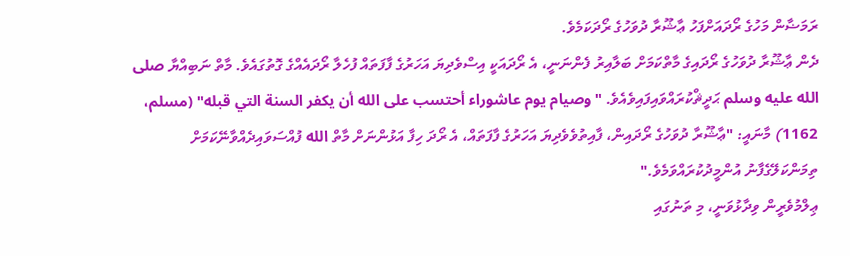ރަމަޟާން މަހުގެ ރޯދައަށްފަހު ޢާޝޫރާ ދުވަހުގެ ރޯދަކަމެވެ.
ދެން ޢާޝޫރާ ދުވަހުގެ ރޯދައިގެ މާތްކަމަށް ބަލާއިރު ފެންނަނީ، އެ ރޯދައަކީ އިސްވެދިޔަ އަހަރުގެ ފާފަތައް ފުހެލާ ރޯދައެއްގެ ގޮތުގައެވެ. މާތް ނަބިއްޔާ صلى الله عليه وسلم ޙަދީޘްކުރައްވައިފައިވެއެވެ. "وصيام يوم عاشوراء أحتسب على الله أن يكفر السنة التي قبله" (مسلم، 1162) މާނައީ: "ޢާޝޫރާ ދުވަހުގެ ރޯދައިން، ފާއިތުވެވެދިޔަ އަހަރުގެ ފާފަތައް، އެ ރޯދަ ހިފާ އަޅުންނަށް މާތް الله ފުއްސަވައިދެއްވާނޭކަމަށް ތިމަންކަލޭގެފާނު އުންމީދުކުރައްވަމެވެ."
ޢިލްމުވެރީން ވިދާޅުވަނީ، މި ތަނުގައި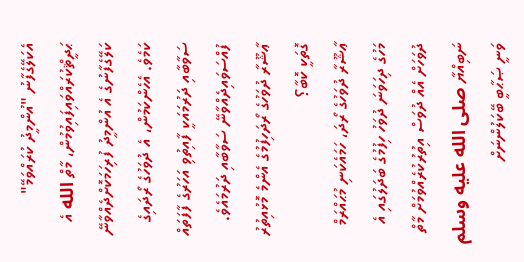އެކަލޭގެފާނު "އުންމީދު ކުރައްވަމޭ" ޙަދީޘްކުރައްވައިފައިވުމުން، މާތް الله އެ ކަލޭގެފާނުގެ އެ އުންމީދު ފުރިހަމަކޮށްދެއްވާނޭ ކަމެވެ. އެހެންކަމުން، އެ ދުވަހުގެ ރޯދައިގެ ސަވާބާއި ދަރުމައަކީ ފާއިތުވި އަހަރުގެ ފާފަތައް ފުއްސަވައިދެއްވާނޭ ސަވާބާއި ދަރުމައެވެ.
ޢާޝޫރާ ދުވަހުގެ ރޯދަހިފުމުގެ އެންމެ މޮޅުއިތުރު ގޮތަކީ ކޮބާ؟
ޢާޝޫރާ ދުވަހުގެ ރޯދަ، ހަމައެކަނި މުޙައްރަމް މަހުގެ ދިހަވަނަ ދުވަހު ހިފުމުގެ ބަދަލުގައި އެ ދުވަހަށް އެއް ދުވަސް އިތުރުކުރެއްވުމަށް މާތް ނަބިއްޔާ صلى الله عليه وسلم ވަނީ ޞަޙާބީ ބޭކަލުންނަށް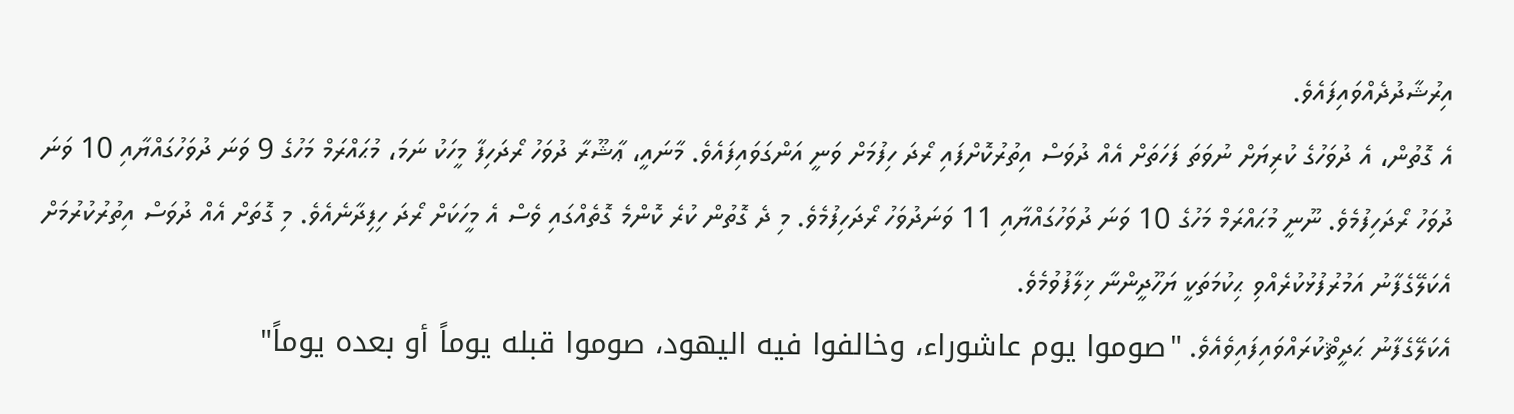އިރުޝާދުދެއްވައިފައެވެ.
އެ ގޮތުން، އެ ދުވަހުގެ ކުރިޔަށް ނުވަތަ ފަހަތަށް އެއް ދުވަސް އިތުރުކޮށްފައި ރޯދަ ހިފުމަށް ވަނީ އަންގަވައިފައެވެ. މާނައީ، ޢާޝޫރާ ދުވަހު ރޯދަހިފާ މީހަކު ނަމަ، މުޙައްރަމް މަހުގެ 9 ވަނަ ދުވަހުގައްޔާއި 10 ވަނަ ދުވަހު ރޯދަހިފުމެވެ. ނޫނީ މުޙައްރަމް މަހުގެ 10 ވަނަ ދުވަހުގައްޔާއި 11 ވަނަދުވަހު ރޯދަހިފުމެވެ. މި ދެ ގޮތުން ކުރެ ކޮންމެ ގޮތެއްގައި ވެސް އެ މީހަކަށް ރޯދަ ހިފިދާނެއެވެ. މި ގޮތަށް އެއް ދުވަސް އިތުރުކުރުމަށް އެކަލޭގެފާނު އަމުރުފުޅުކުރެއްވި ޙިކުމަތަކީ ޔަހޫދީންނާ ޚިލާފުވުމެވެ.
އެކަލޭގެފާނު ޙަދީޘްކުރައްވައިފައިވެއެވެ. "صوموا يوم عاشوراء، وخالفوا فيه اليهود، صوموا قبله يوماً أو بعده يوماً"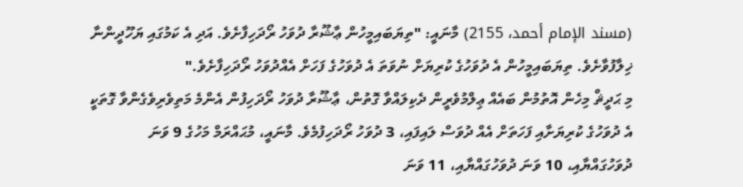(مسند الإمام أحمد، 2155) މާނައީ: "ތިޔަބައިމީހުން ޢާޝޫރާ ދުވަހު ރޯދަހިފާށެވެ. އަދި އެ ކަމުގައި ޔަހޫދީންނާ ޚިލާފުވާށެވެ. ތިޔަބައިމީހުން އެ ދުވަހުގެ ކުރިޔަށް ނުވަތަ އެ ދުވަހުގެ ފަހަށް އެއްދުވަހު ރޯދަހިފާށެވެ."
މި ޙަދީޘް މިހެން އޮތުމުން ބައެއް ޢިލްމުވެރީން ދެކިލައްވާ ގޮތުން، ޢާޝޫރާ ދުވަހު ރޯދަހިފުން އެންމެ މަތިވެރިވެގެންވާ ގޮތަކީ އެ ދުވަހުގެ ކުރިޔަށާއި ފަހަތަށް އެއް ދުވަސް ލައިފައި، 3 ދުވަހު ރޯދަހިފުމެވެ. މާނައީ، މުޙައްރަމް މަހުގެ 9 ވަނަ ދުވަހުގައްޔާއި، 10 ވަނަ ދުވަހުގައްޔާއި، 11 ވަނަ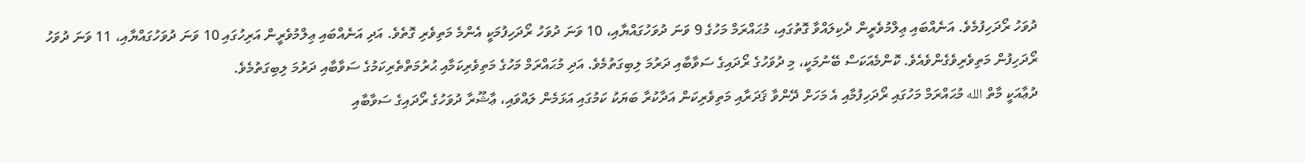ދުވަހު ރޯދަހިފުމެވެ. އަނެއްބައި ޢިލްމުވެރީން ދެކިލައްވާ ގޮތުގައި، މުޙައްރަމް މަހުގެ 9 ވަނަ ދުވަހުގައްޔާއި، 10 ވަނަ ދުވަހު ރޯދަހިފުމަކީ އެންމެ މަތިވެރި ގޮތެވެ. އަދި އަނެއްބައި ޢިލްމުވެރީން އަރިހުގައި 10 ވަނަ ދުވަހުގައްޔާއި، 11 ވަނަ ދުވަހު ރޯދަހިފުން މަތިވެރިވެގެންވެއެވެ. ކޮންމެއަކަސް ބޭނުމަކީ، މި ދުވަހުގެ ރޯދައިގެ ސަވާބާއި ދަރުމަ ލިބިގަތުމެވެ. އަދި މުޙައްރަމް މަހުގެ މަތިވެރިކަމާއި ޙުރުމަތްތެރިކަމުގެ ސަވާބާއި ދަރުމަ ލިބިގަތުމެވެ.
ދުޢާއަކީ މާތް الله މުޙައްރަމް މަހުގައި ރޯދަހިފުމާއި އެ މަހަށް ދޭންވާ ޤަދަރާއި މަތިވެރިކަން އަދާކުރާ ބަޔަކު ކަމުގައި އަޅަމެން ލައްވައި، ޢާޝޫރާ ދުވަހުގެ ރޯދައިގެ ސަވާބާއި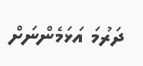ދަރުމަ އަޅަމެންނަށް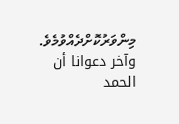މިންވަރުކޮށްދެއްވުމެވެ. وآخر دعوانا أن الحمد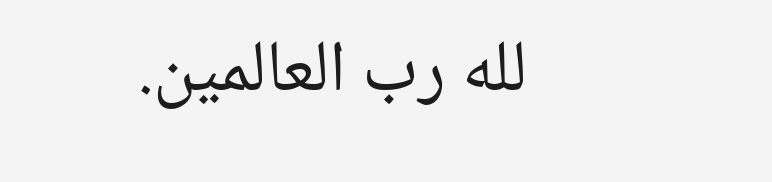لله رب العالمين.